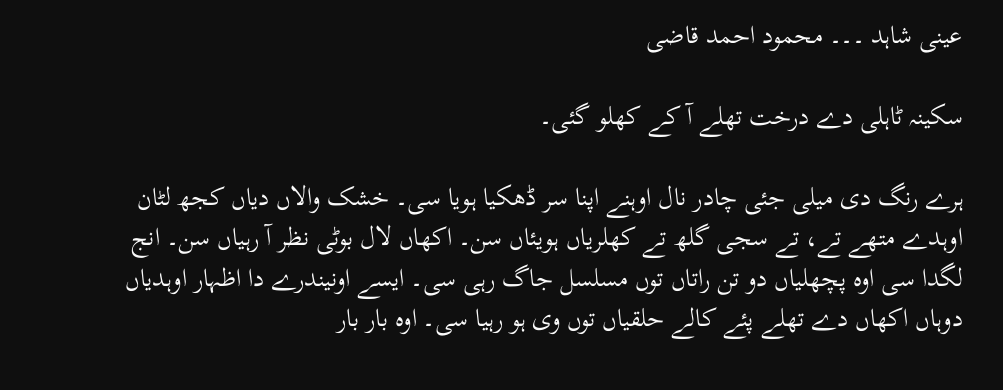عینی شاہد ۔۔۔ محمود احمد قاضی

سکینہ ٹاہلی دے درخت تھلے آ کے کھلو گئی۔

ہرے رنگ دی میلی جئی چادر نال اوہنے اپنا سر ڈھکیا ہویا سی۔ خشک والاں دیاں کجھ لٹان اوہدے متھے تے، تے سجی گلھ تے کھلریاں ہویئاں سن۔ اکھاں لال بوٹی نظر آ رہیاں سن۔ انج لگدا سی اوہ پچھلیاں دو تن راتاں توں مسلسل جاگ رہی سی۔ ایسے اونیندرے دا اظہار اوہدیاں دوہاں اکھاں دے تھلے پئے کالے حلقیاں توں وی ہو رہیا سی۔ اوہ بار بار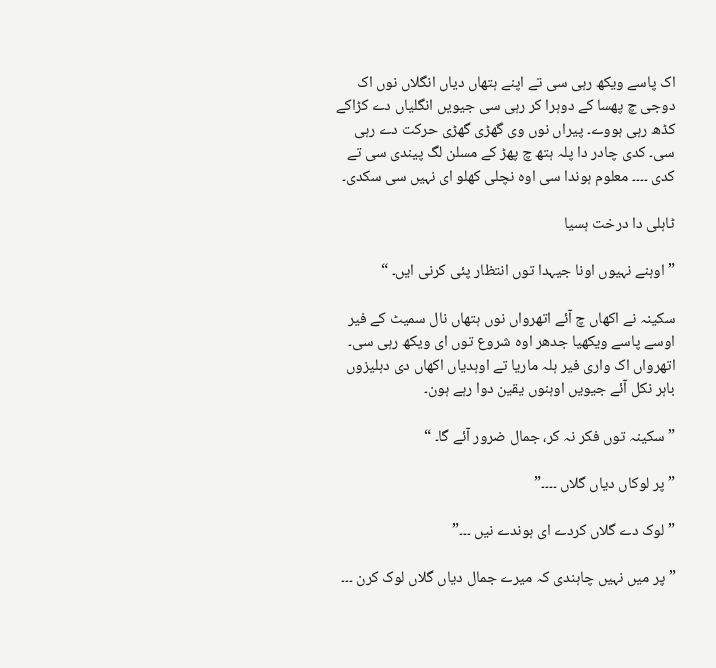اک پاسے ویکھ رہی سی تے اپنے ہتھاں دیاں انگلاں نوں اک دوجی چ پھسا کے دوہرا کر رہی سی جیویں انگلیاں دے کڑاکے کڈھ رہی ہووے۔ پیراں نوں وی گھڑی گھڑی حرکت دے رہی سی۔ کدی چادر دا پلہ ہتھ چ پھڑ کے مسلن لگ پیندی سی تے کدی ۔۔۔۔ معلوم ہوندا سی اوہ نچلی کھلو ای نہیں سی سکدی۔

ٹاہلی دا درخت ہسیا

” اوہنے نہیوں اونا جیہدا توں انتظار پئی کرنی ایں۔ “

سکینہ نے اکھاں چ آئے اتھرواں نوں ہتھاں نال سمیٹ کے فیر اوسے پاسے ویکھیا جدھر اوہ شروع توں ای ویکھ رہی سی۔ اتھرواں اک واری فیر ہلہ ماریا تے اوہدیاں اکھاں دی دہلیزوں باہر نکل آئے جیویں اوہنوں یقین دوا رہے ہون۔

” سکینہ توں فکر نہ کر، جمال ضرور آئے گا۔ “

” پر لوکاں دیاں گلاں ۔۔۔۔”

” لوک دے گلاں کردے ای ہوندے نیں ۔۔۔”

” پر میں نہیں چاہندی کہ میرے جمال دیاں گلاں لوک کرن ۔۔۔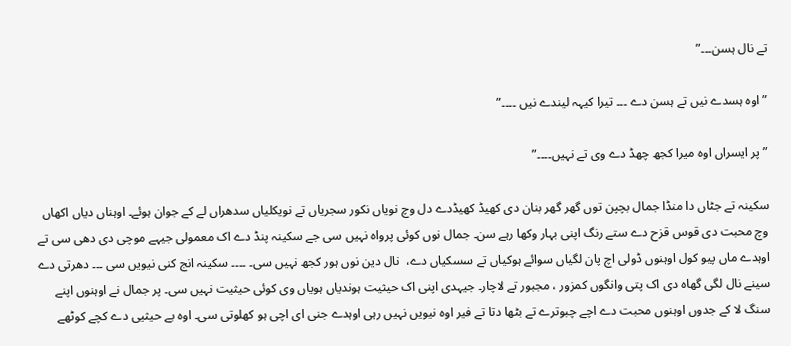تے نال ہسن۔۔۔”

” اوہ ہسدے نیں تے ہسن دے ۔۔۔ تیرا کیہہ لیندے نیں ۔۔۔۔”

” پر ایسراں اوہ میرا کجھ چھڈ دے وی تے نہیں۔۔۔۔”

سکینہ تے جٹاں دا منڈا جمال بچپن توں گھر گھر بنان دی کھیڈ کھیڈدے دل وچ نویاں نکور سجریاں تے نویکلیاں سدھراں لے کے جوان ہوئے۔ اوہناں دیاں اکھاں وچ محبت دی قوس قزح دے ستے رنگ اپنی بہار وکھا رہے سن۔ جمال نوں کوئی پرواہ نہیں سی جے سکینہ پنڈ دے اک معمولی جیہے موچی دی دھی سی تے اوہدے ماں پیو کول اوہنوں ڈولی اچ پان لگیاں سوائے ہوکیاں تے سسکیاں دے،  نال دین نوں ہور کجھ نہیں سی۔ ۔۔۔۔ سکینہ انج کنی نیویں سی ۔۔۔ دھرتی دے سینے نال لگی گھاہ دی اک پتی وانگوں کمزور ، مجبور تے لاچار۔ جیہدی اپنی اک حیثیت ہوندیاں ہویاں وی کوئی حیثیت نہیں سی۔ پر جمال نے اوہنوں اپنے سنگ لا کے جدوں اوہنوں محبت دے اچے چبوترے تے بٹھا دتا تے فیر اوہ نیویں نہیں رہی اوہدے جنی ای اچی ہو کھلوتی سی۔ اوہ بے حیثیی دے کچے کوٹھے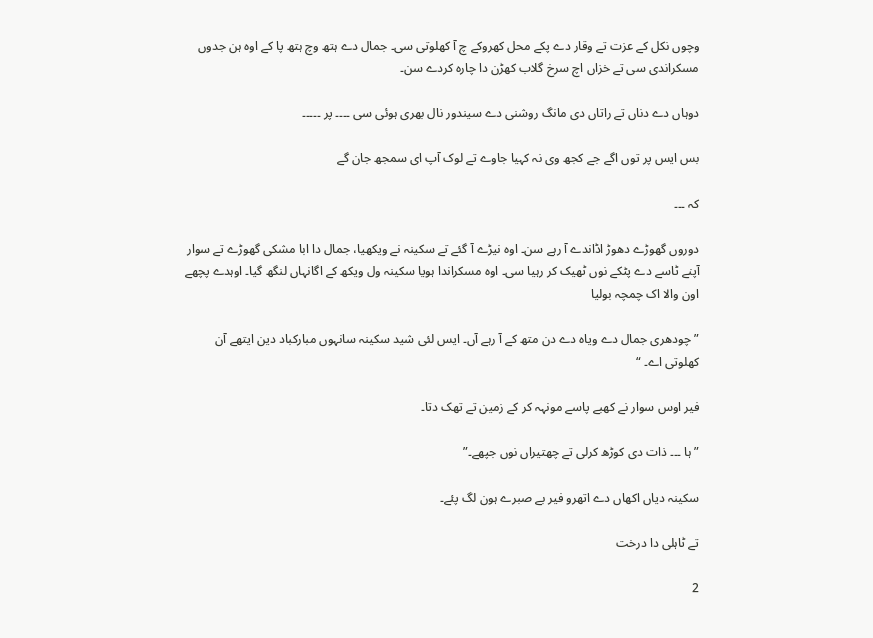وچوں نکل کے عزت تے وقار دے پکے محل کھروکے چ آ کھلوتی سی۔ جمال دے ہتھ وچ ہتھ پا کے اوہ ہن جدوں مسکراندی سی تے خزاں اچ سرخ گلاب کھڑن دا چارہ کردے سن۔

دوہاں دے دناں تے راتاں دی مانگ روشنی دے سیندور نال بھری ہوئی سی ۔۔۔۔ پر ۔۔۔۔۔

بس ایس پر توں اگے جے کجھ وی نہ کہیا جاوے تے لوک آپ ای سمجھ جان گے

کہ ۔۔۔

دوروں گھوڑے دھوڑ اڈاندے آ رہے سن۔ اوہ نیڑے آ گئے تے سکینہ نے ویکھیا، جمال دا ابا مشکی گھوڑے تے سوار آپنے ٹاسے دے پٹکے نوں ٹھیک کر رہیا سی۔ اوہ مسکراندا ہویا سکینہ ول ویکھ کے اگانہاں لنگھ گیا۔ اوہدے پچھے اون والا اک چمچہ بولیا

” چودھری جمال دے ویاہ دے دن متھ کے آ رہے آں۔ ایس لئی شید سکینہ سانہوں مبارکباد دین ایتھے آن کھلوتی اے۔ “

فیر اوس سوار نے کھبے پاسے مونہہ کر کے زمین تے تھک دتا۔

” ہا ۔۔۔ ذات دی کوڑھ کرلی تے چھتیراں نوں جپھے۔”

سکینہ دیاں اکھاں دے اتھرو فیر بے صبرے ہون لگ پئے۔

تے ٹاہلی دا درخت

2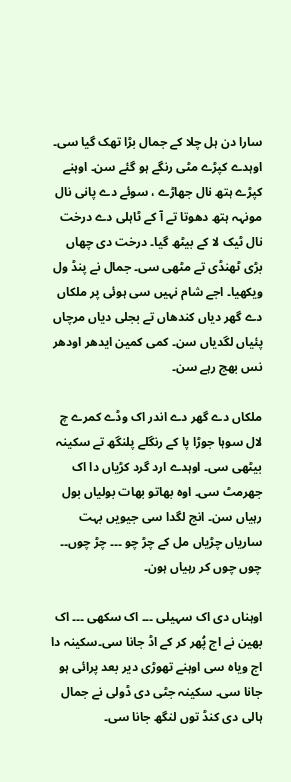سارا دن ہل چلا کے جمال بڑا تھک گیا سی۔ اوہدے کپڑے مٹی رنگے ہو گئے سن۔ اوہنے کپڑے ہتھ نال جھاڑے ، سوئے دے پانی نال مونہہ ہتھ دھوتا تے آ کے ٹاہلی دے درخت نال ٹیک لا کے بیٹھ گیا۔ درخت دی چھاں بڑی ٹھنڈی تے مٹھی سی۔ جمال نے پنڈ ول ویکھیا۔ اجے شام نہیں سی ہوئی پر ملکاں دے گھر دیاں کندھاں تے بجلی دیاں مرچاں پئیاں لگدیاں سن۔ کمی کمین ایدھر اودھر نس بھج رہے سن۔

ملکاں دے گھر دے اندر اک وڈے کمرے چ لال سوہا جوڑا پا کے رنگلے پلنگھ تے سکینہ بیٹھی سی۔ اوہدے ارد گرد کڑیاں دا اک جھرمٹ سی۔ اوہ بھاتو بھات بولیاں بول رہیاں سن۔ انج لگدا سی جیویں بہت ساریاں چڑیاں مل کے چڑ چو ۔۔۔ چڑ چوں۔۔ چوں چوں کر رہیاں ہون۔

اوہناں دی اک سہیلی ۔۔۔ اک سکھی ۔۔۔ اک بھین نے اج پُھر کر کے اڈ جانا سی۔سکینہ دا اج ویاہ سی اوہنے تھوڑی دیر بعد پرائی ہو جانا سی۔ سکینہ جٹی دی ڈولی نے جمال ہالی دی کنڈ توں لنگھ جانا سی۔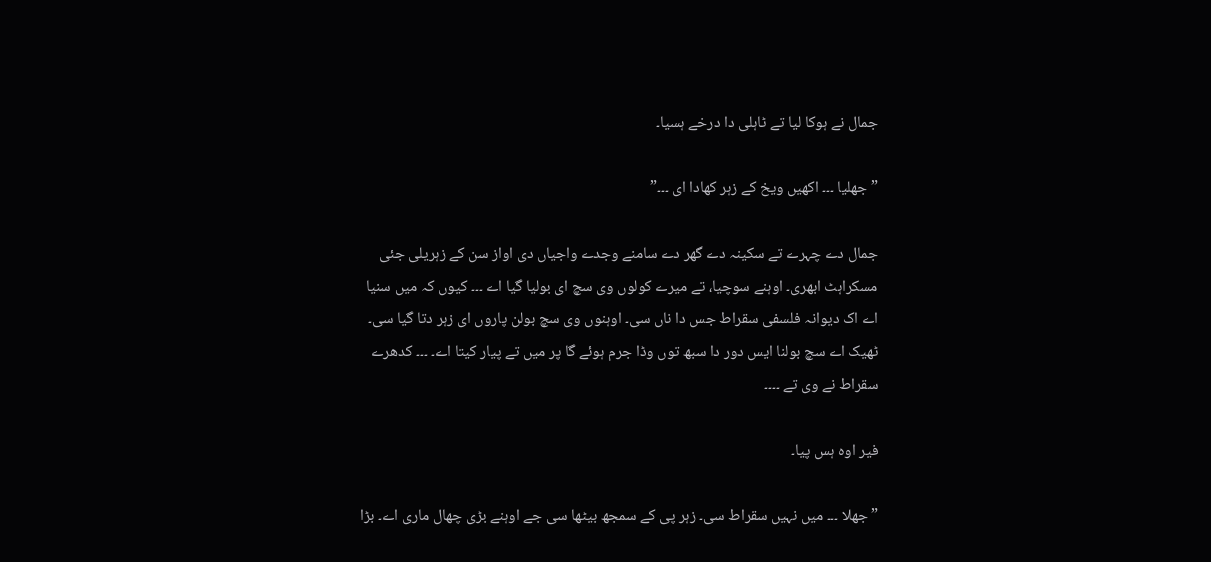جمال نے ہوکا لیا تے ٹاہلی دا درخے ہسیا۔

” جھلیا ۔۔۔ اکھیں ویخ کے زہر کھادا ای ۔۔۔”

جمال دے چہرے تے سکینہ دے گھر دے سامنے وجدے واجیاں دی اواز سن کے زہریلی جئی مسکراہٹ ابھری۔ اوہنے سوچیا، تے میرے کولوں وی سچ ای بولیا گیا اے ۔۔۔ کیوں کہ میں سنیا اے اک دیوانہ فلسفی سقراط جس دا ناں سی۔ اوہنوں وی سچ بولن پاروں ای زہر دتا گیا سی۔ ٹھیک اے سچ بولنا ایس دور دا سبھ توں وڈا جرم ہوئے گا پر میں تے پیار کیتا اے۔ ۔۔۔ کدھرے سقراط نے وی تے ۔۔۔۔

فیر اوہ ہس پیا۔

” جھلا ۔۔۔ میں نہیں سقراط سی۔ زہر پی کے سمجھ بیٹھا سی جے اوہنے بڑی چھال ماری اے۔ بڑا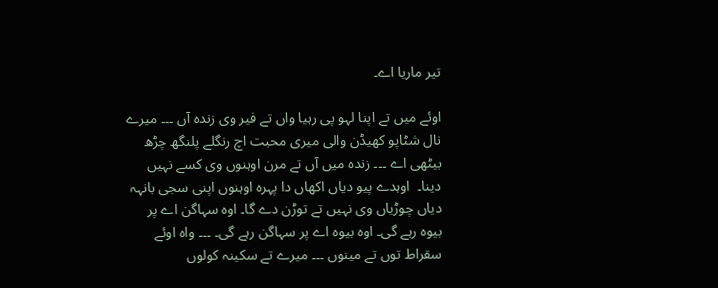تیر ماریا اے۔

اوئے میں تے اپنا لہو پی رہیا واں تے فیر وی زندہ آں ۔۔۔ میرے نال شٹاپو کھیڈن والی میری محبت اچ رنگلے پلنگھ چڑھ بیٹھی اے ۔۔۔ زندہ میں آں تے مرن اوہنوں وی کسے نہیں دینا۔  اوہدے پیو دیاں اکھاں دا پہرہ اوہنوں اپنی سجی بانہہ دیاں چوڑیاں وی نہیں تے توڑن دے گا۔ اوہ سہاگن اے پر بیوہ رہے گی۔ اوہ بیوہ اے پر سہاگن رہے گی۔ ۔۔۔ واہ اوئے سقراط توں تے مینوں ۔۔۔ میرے تے سکینہ کولوں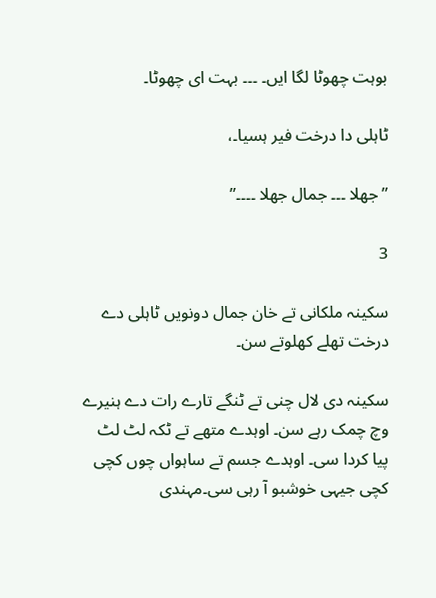بوہت چھوٹا لگا ایں۔ ۔۔۔ بہت ای چھوٹا۔

ٹاہلی دا درخت فیر ہسیا۔،

” جھلا ۔۔۔ جمال جھلا ۔۔۔۔”

3

سکینہ ملکانی تے خان جمال دونویں ٹاہلی دے درخت تھلے کھلوتے سن۔

سکینہ دی لال چنی تے ٹنگے تارے رات دے ہنیرے وچ چمک رہے سن۔ اوہدے متھے تے ٹکہ لٹ لٹ پیا کردا سی۔ اوہدے جسم تے ساہواں چوں کچی کچی جیہی خوشبو آ رہی سی۔مہندی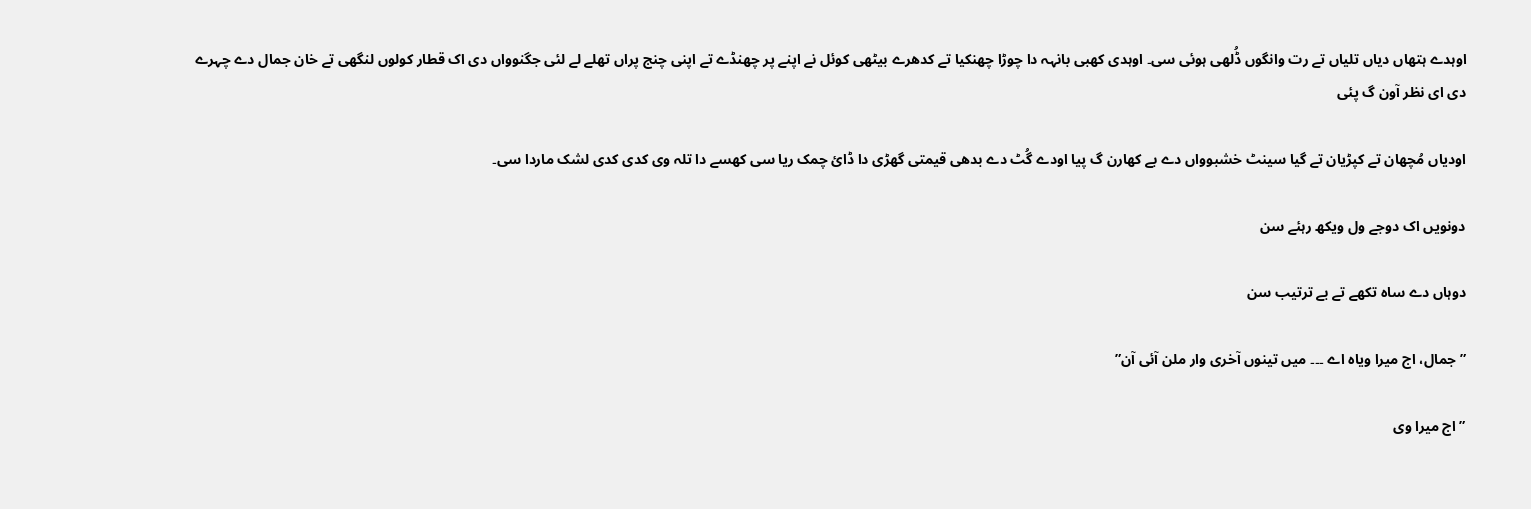اوہدے ہتھاں دیاں تلیاں تے رت وانگوں ڈُلھی ہوئی سی۔ اوہدی کھبی بانہہ دا چوڑا چھنکیا تے کدھرے بیٹھی کوئل نے اپنے پر چھنڈے تے اپنی چنج پراں تھلے لے لئی جگنوواں دی اک قطار کولوں لنگھی تے خان جمال دے چہرے دی ای نظر آون گ پئی

اودیاں مُچھان تے کپڑیان تے گیا سینٹ خشبوواں دے بے کھارن گ پیا اودے گُٹ دے بدھی قیمتی گھڑی دا ڈائ چمک ریا سی کھسے دا تلہ وی کدی کدی لشک ماردا سی۔

دونویں اک دوجے ول ویکھ رہئے سن

دوہاں دے ساہ تکھے تے بے ترتیب سن

” جمال، اج میرا ویاہ اے ۔۔۔ میں تینوں آخری وار ملن آئی آن”

” اج میرا وی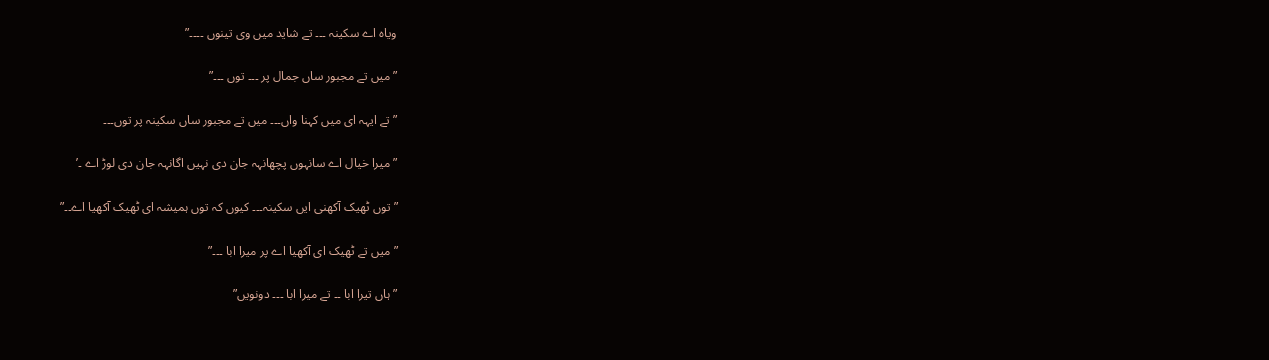ویاہ اے سکینہ ۔۔۔ تے شاید میں وی تینوں ۔۔۔۔”

” میں تے مجبور ساں جمال پر ۔۔۔ توں ۔۔۔”

” تے ایہہ ای میں کہنا واں۔۔۔ میں تے مجبور ساں سکینہ پر توں۔۔۔

” میرا خیال اے سانہوں پچھانہہ جان دی نہیں اگانہہ جان دی لوڑ اے ۔’

” توں ٹھیک آکھنی ایں سکینہ۔۔۔ کیوں کہ توں ہمیشہ ای ٹھیک آکھیا اے۔۔”

” میں تے ٹھیک ای آکھیا اے پر میرا ابا ۔۔۔”

” ہاں تیرا ابا ۔۔ تے میرا ابا ۔۔۔ دونویں”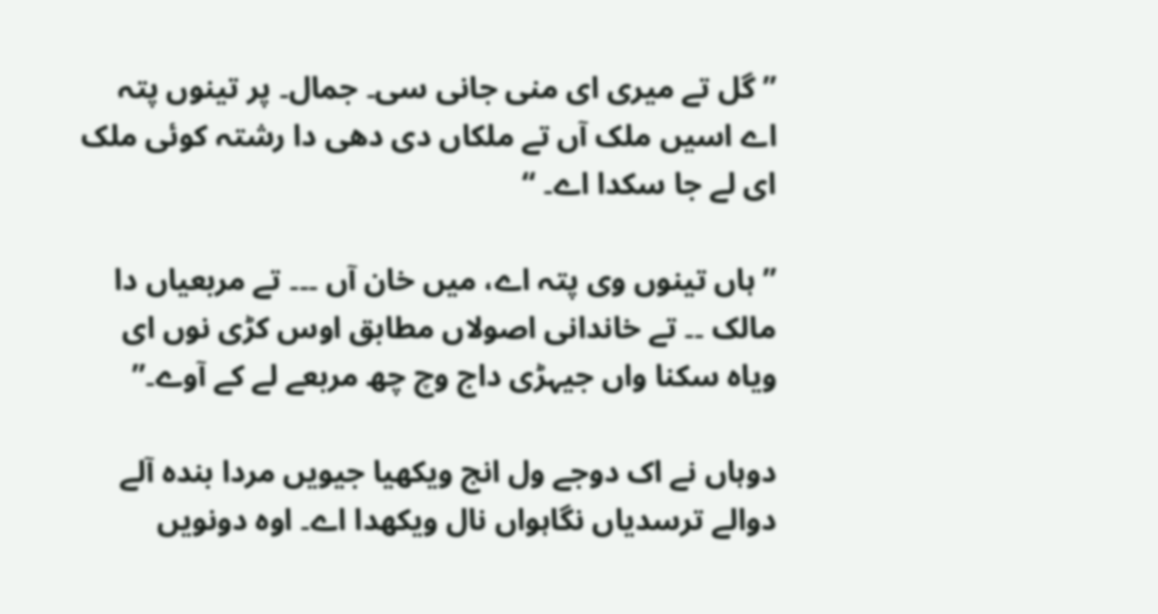” گل تے میری ای منی جانی سی۔ جمال۔ پر تینوں پتہ اے اسیں ملک آں تے ملکاں دی دھی دا رشتہ کوئی ملک ای لے جا سکدا اے۔ “

” ہاں تینوں وی پتہ اے، میں خان آں ۔۔۔ تے مربعیاں دا مالک ۔۔ تے خاندانی اصولاں مطابق اوس کڑی نوں ای ویاہ سکنا واں جیہڑی داج وچ چھ مربعے لے کے آوے۔”

دوہاں نے اک دوجے ول انج ویکھیا جیویں مردا بندہ آلے دوالے ترسدیاں نگاہواں نال ویکھدا اے۔ اوہ دونویں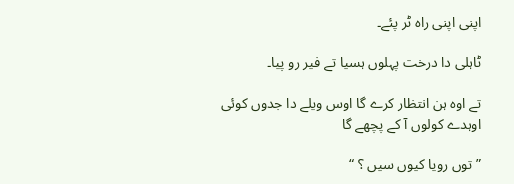اپنی اپنی راہ ٹر پئے۔

ٹاہلی دا درخت پہلوں ہسیا تے فیر رو پیا۔

تے اوہ ہن انتظار کرے گا اوس ویلے دا جدوں کوئی اوہدے کولوں آ کے پچھے گا

” توں رویا کیوں سیں ؟ “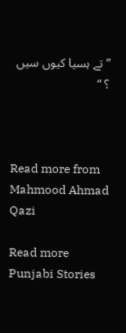” تے ہسیا کیوں سیں ؟ “



Read more from Mahmood Ahmad Qazi

Read more Punjabi Stories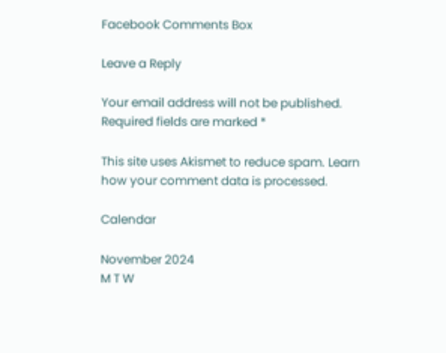Facebook Comments Box

Leave a Reply

Your email address will not be published. Required fields are marked *

This site uses Akismet to reduce spam. Learn how your comment data is processed.

Calendar

November 2024
M T W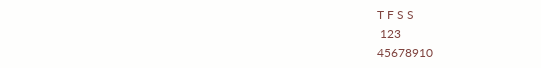T F S S
 123
45678910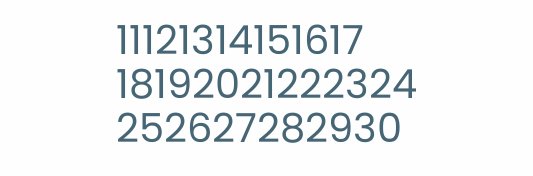11121314151617
18192021222324
252627282930